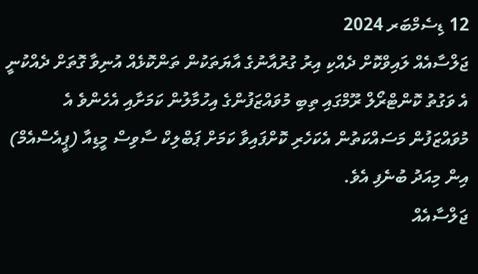12 ޑިސެމްބަރ 2024
ޖަލްސާއެއް ލައިވްކޮށް ދެއްކި އިރު ގުރުއާނުގެ އާޔަތަކުން ތަންކޮޅެއް އުނިވާ ގޮތަށް ދެއްކުނީ އެ ވަގުތު ކޮންޓްރޯލް ރޫމްގައި ތިބި މުވައްޒަފުންގެ އިހުމާލުން ކަމަށާއި އެހެންވެ އެ މުވައްޒަފުން މަސައްކަތުން އެކަހެރި ކޮށްފައިވާ ކަމަށް ޕަބްލިކް ސާވިސް މީޑިއާ (ޕީއެސްއެމް) އިން މިއަދު ބުނެފި އެވެ.
ޖަލްސާއެއް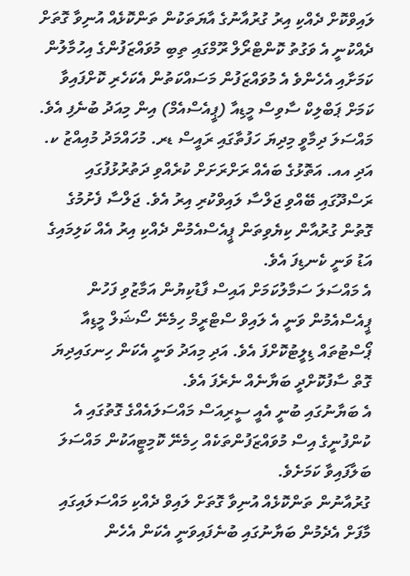ލައިވްކޮށް ދެއްކި އިރު ގުރުއާނުގެ އާޔަތަކުން ތަންކޮޅެއް އުނިވާ ގޮތަށް ދެއްކުނީ އެ ވަގުތު ކޮންޓްރޯލް ރޫމްގައި ތިބި މުވައްޒަފުންގެ އިހުމާލުން ކަމަށާއި އެހެންވެ އެ މުވައްޒަފުން މަސައްކަތުން އެކަހެރި ކޮށްފައިވާ ކަމަށް ޕަބްލިކް ސާވިސް މީޑިއާ (ޕީއެސްއެމް) އިން މިއަދު ބުނެފި އެވެ.
މައްސަލަ ދިމާވީ މިދިޔަ ހަފުތާގައި ރައީސް ޑރ. މުހައްމަދު މުއިއްޒު ކ. އަދި އއ. އަތޮޅުގެ ބައެއް ރަށްރަށަށް ކުރެއްވި ދަތުރުޅުފުގައި ރަސްދޫގައި ބޭއްވި ޖަލްސާ ލައިވްކުރި އިރު އެވެ. ޖަލްސާ ފެށުމުގެ ގޮތުން ގުރުއާން ކިޔެވިތަން ޕީއެސްއެމުން ދެއްކި އިރު އެއް ކަލިމައިގެ އަޑު ވަނީ ކެނޑިފަ އެވެ.
އެ މައްސަލަ ސަމާލުކަމަށް އައިސް ފާޑުކިޔުން އަމާޒުވި ފަހުން ޕީއެސްއެމުން ވަނީ އެ ލައިވް ސްޓްރީމް ހިމެނޭ ސޯޝަލް މީޑިއާ ޕޯސްޓުތައް ޑިލީޓުކޮށްފަ އެވެ. އަދި މިއަދު ވަނީ އެކަން ހިނގައިދިޔަ ގޮތް ސާފުކޮށްދީ ބަޔާނެއް ނެރެފަ އެވެ.
އެ ބަޔާނުގައި ބުނީ އެއީ ސީރިއަސް މައްސަލައެއްގެ ގޮތުގައި އެ ކުންފުނީގެ އިސް މުވައްޒަފުންތަކެއް ހިމެނޭ ކޮމިޓީއަކުން މައްސަލަ ބަލާފައިވާ ކަމަށެވެ.
ގުރުއާނުން ތަންކޮޅެއް އުނިވާ ގޮތަށް ލައިވް ދެއްކި މައްސަލައިގައި މާފަށް އެދެމުން ބަޔާނުގައި ބުނެފައިވަނީ އެކަން އެހެން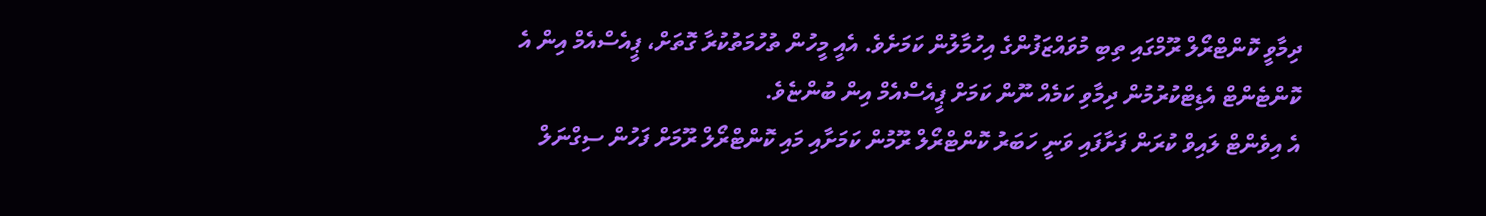ދިމާވީ ކޮންޓްރޯލް ރޫމްގައި ތިބި މުވައްޒަފުންގެ އިހުމާލުން ކަމަށެވެ. އެއީ މީހުން ތުހުމަތުކުރާ ގޮތަށް، ޕީއެސްއެމް އިން އެ ކޮންޓެންޓް އެޑިޓްކުރުމުން ދިމާވި ކަމެއް ނޫން ކަމަށް ޕީއެސްއެމް އިން ބުންޏެވެ.
އެ އިވެންޓް ލައިވް ކުރަން ފަށާފައި ވަނީ ހަބަރު ކޮންޓްރޯލް ރޫމުން ކަމަށާއި މައި ކޮންޓްރޯލް ރޫމަށް ފަހުން ސިގްނަލް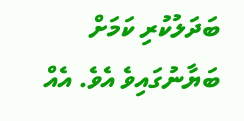ބަދަލުކުރި ކަމަށް ބަޔާނުގައިވެ އެވެ. އެއް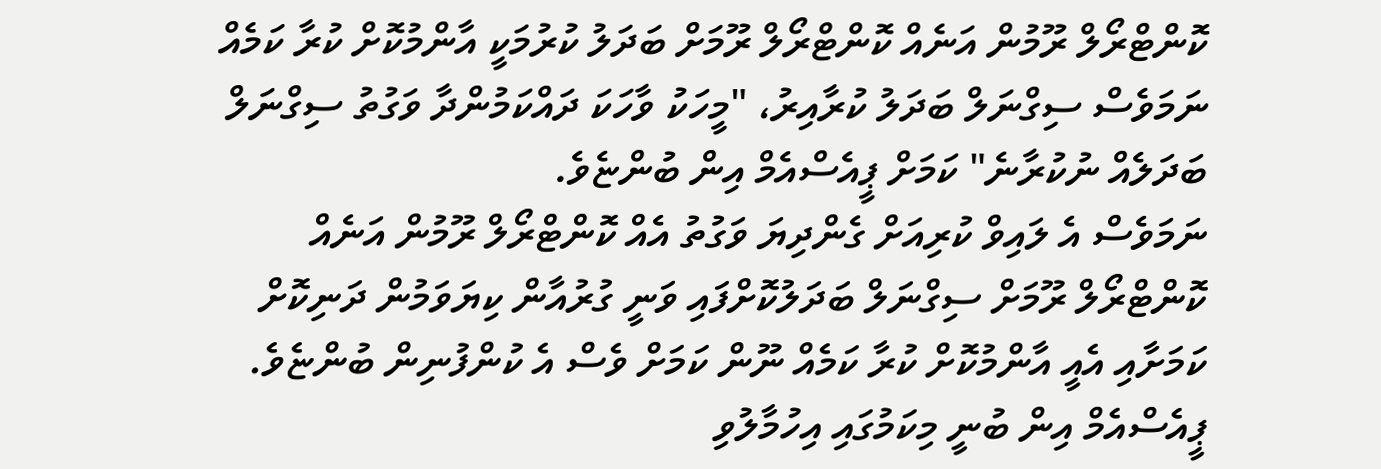ކޮންޓްރޯލް ރޫމުން އަނެއް ކޮންޓްރޯލް ރޫމަށް ބަދަލު ކުރުމަކީ އާންމުކޮށް ކުރާ ކަމެއް ނަމަވެސް ސިގްނަލް ބަދަލު ކުރާއިރު، "މީހަކު ވާހަކަ ދައްކަމުންދާ ވަގުތު ސިގްނަލް ބަދަލެއް ނުކުރާނެ" ކަމަށް ޕީއެސްއެމް އިން ބުންޏެވެ.
ނަމަވެސް އެ ލައިވް ކުރިއަށް ގެންދިޔަ ވަގުތު އެއް ކޮންޓްރޯލް ރޫމުން އަނެއް ކޮންޓްރޯލް ރޫމަށް ސިގްނަލް ބަދަލުކޮށްފައި ވަނީ ގުރުއާން ކިޔަވަމުން ދަނިކޮށް ކަމަށާއި އެއީ އާންމުކޮށް ކުރާ ކަމެއް ނޫން ކަމަށް ވެސް އެ ކުންފުނިން ބުންޏެވެ.
ޕީއެސްއެމް އިން ބުނީ މިކަމުގައި އިހުމާލުވި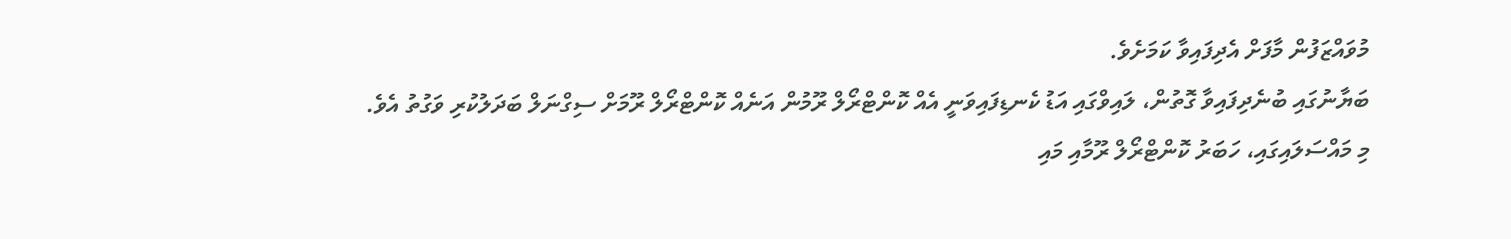މުވައްޒަފުން މާފަށް އެދިފައިވާ ކަމަށެވެ.
ބަޔާނުގައި ބުނެދިފައިވާ ގޮތުން، ލައިވްގައި އަޑު ކެނޑިފައިވަނީ އެއް ކޮންޓްރޯލް ރޫމުން އަނެއް ކޮންޓްރޯލް ރޫމަށް ސިގްނަލް ބަދަލުކުރި ވަގުތު އެވެ.
މި މައްސަލައިގައި، ހަބަރު ކޮންޓްރޯލް ރޫމާއި މައި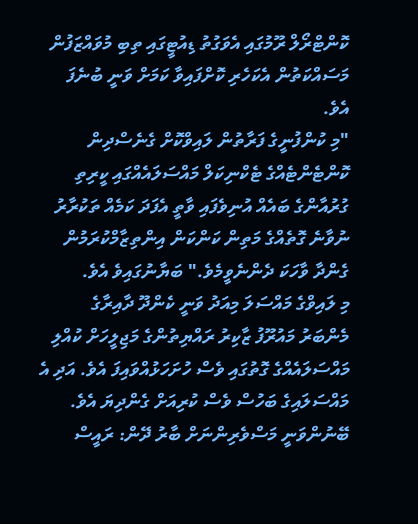ކޮންޓްރޯލް ރޫމުގައި އެވަގުތު ޑިއުޓީގައި ތިބި މުވައްޒަފުން މަސައްކަތުން އެކަހެރި ކޮށްފައިވާ ކަމަށް ވަނީ ބުނެފަ އެވެ.
"މި ކުންފުނީގެ ފަރާތުން ލައިވްކޮށް ގެނެސްދިން ކޮންޓެންޓެއްގެ ޓެކްނިކަލް މައްސަލައެއްގައި ކީރިތި ގުރުއާންގެ ބައެއް އުނިވެފައި ވާތީ އެފަދަ ކަމެއް ތަކުރާރު ނުވާނެ ގޮތެއްގެ މަތިން ކަންކަން އިންތިޒާމްކުރަމުން ގެންދާ ވާހަކަ ދެންނެވީމެވެ." ބަޔާނުގައިވެ އެވެ.
މި ލައިވްގެ މައްސަލަ މިއަދު ވަނީ ކެންދޫ ދާއިރާގެ މެންބަރު މައުރޫފު ޒާކިރު ރައްޔިތުންގެ މަޖިލީހަށް ކުއްލި މައްސަލައެއްގެ ގޮތުގައި ވެސް ހުށަހަޅުއްވައިފަ އެވެ. އަދި އެ މައްސަލައިގެ ބަހުސް ވެސް ކުރިއަށް ގެންދިޔަ އެވެ.
ބޭނުންވަނީ މަސްވެރިންނަށް ބާރު ދޭން: ރައީސް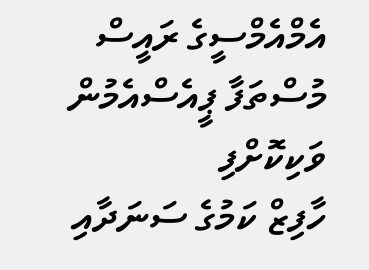އެމްއެމްސީގެ ރައީސް މުސްތަފާ ޕީއެސްއެމުން ވަކިކޮށްފި
ހާފިޒް ކަމުގެ ސަނަދާއި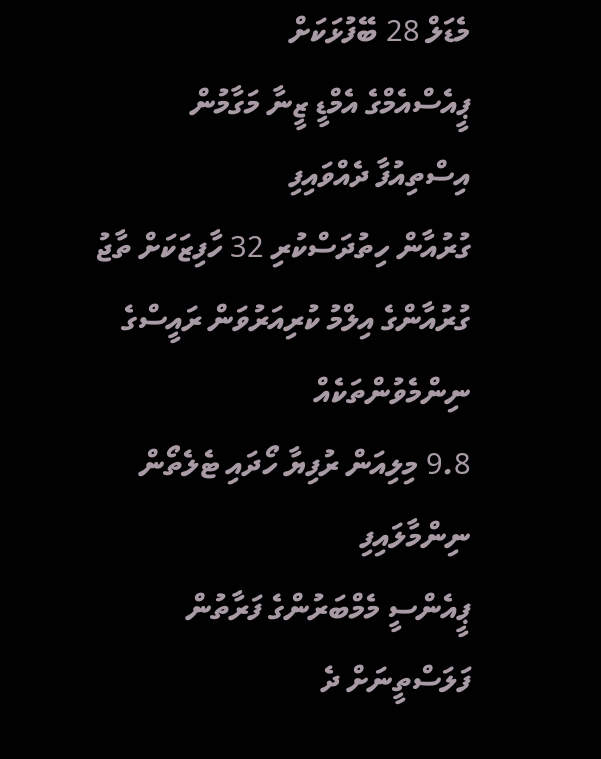މެޑަލް 28 ބޭފުޅަކަށް
ޕީއެސްއެމްގެ އެމްޑީ ޒީނާ މަގާމުން އިސްތިއުފާ ދެއްވައިފި
ގުރުއާން ހިތުދަސްކުރި 32 ހާފިޒަކަށް ތާޖު
ގުރުއާންގެ އިލްމު ކުރިއަރުވަން ރައީސްގެ ނިންމެވުންތަކެއް
9.8 މިލިއަން ރުފިޔާ ހޯދައި ޓެލެތޯން ނިންމާލައިފި
ޕީއެންސީ މެމްބަރުންގެ ފަރާތުން ފަލަސްތީނަށް ދެ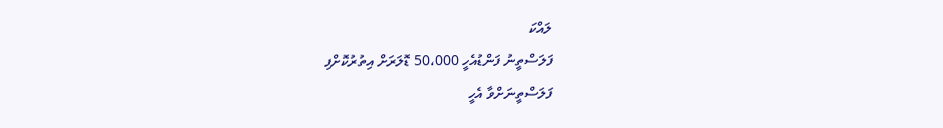ލައްކަ
ފަލަސްތީނު ފަންޑުއެހީ 50،000 ޑޮލަރަށް އިތުރުކޮށްފި
ފަލަސްތީނަށްވާ އެހީ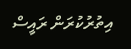އިތުރުކުރަން ރައީސް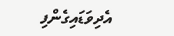އެދިވަޑައިގެންފި